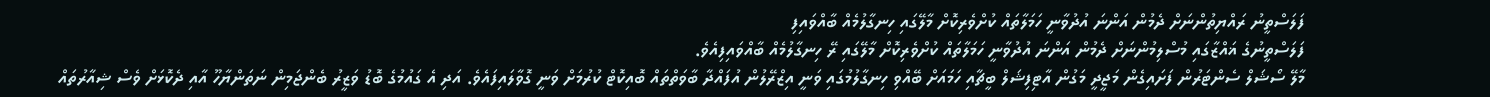ފަލަސްތީނު ރައްޔިތުންނަށް ދެމުން އަންނަ އުދުވާނީ ހަމަލާތައް ކުށްވެރިކޮށް މާލޭގައި ހިނގާލުމެއް ބާއްވައިފި
ފަލަސްތީނުގެ ޣައްޒާގައި މުސްލިމުންނަށް ދެމުން އަންނަ އުދުވާނީ ހަމަލާތައް ކުށްވެރިކޮށް މާލޭގައި ރޭ ހިނގާލުމެއް ބާއްވައިފިއެވެ.
މާލޭ ސޯޝަލް ސެންޓަރުން ފަށައިގެން މަޖީދީ މަގުން އާޓިފިޝަލް ބީޗާއި ހަމައަށް ބޭއްވި ހިނގާލުމުގައި ވަނީ އިޒްރޭލުން އުފައްދާ ބާވަތްތައް ބޮއިކޮޓް ކުރުމަށް ވަނީ ގޮވާލައިފައެވެ. އަދި އެ ގައުމުގެ ބޮޑު ވަޒީރު ބެންޖަމިން ނަތަންޔާހޫ އާއި ދެކޮޅަށް ވެސް ޝިއާރުތައް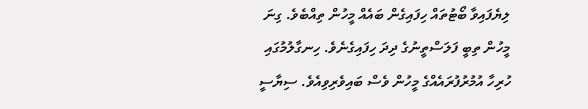ލިޔެފައިވާ ބޯޓުތައް ހިފައިގެން ބައެއް މީހުން ތިއްބެވެ. ގިނަ މީހުން ތިބީ ފަލަސްތީނުގެ ދިދަ ހިފައިގެނެވެ. ހިނގާލުމުގައި ހުރިހާ އުމުރުފުރައެއްގެ މީހުން ވެސް ބައިވެރިވިއެވެ. ސިޔާސީ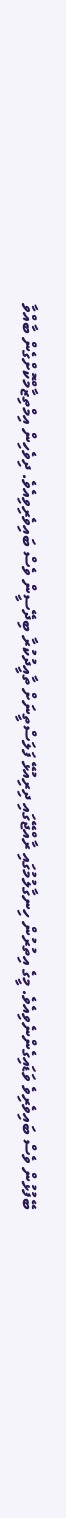ބޭފުޅުން ވެސް ބައިވެރިވެ ވަޑައިގެންނެވިއެވެ. މީގެ އިތުރުން ހިނގާލުމުގައި ރާއްޖޭގައި ދިރިއުޅޭ ފަލަސްތީނަށް ތާއީދުކުރާ ބިދޭސީން ވެސް ބައިވެރިވިއެވެ. ދިވެހިން އިމްތިޒާމްކޮށްގެން ބާއްވާ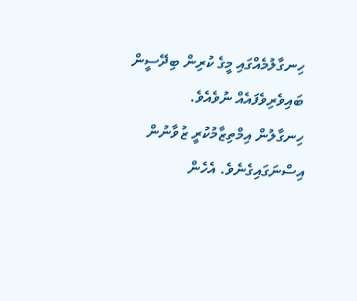ހިނގާލުމެއްގައި މީގެ ކުރިން ބިދޭސީން ބައިވެރިވެފައެއް ނުވެއެވެ.
ހިނގާލުން އިމްތިޒާމުކުރީ ޒުވާނުން އިސްނަގައިގެނެވެ. އެހެން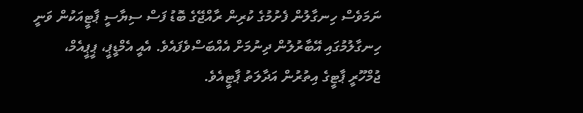ނަމަވެސް ހިނގާލުން ފެށުމުގެ ކުރިން ރާއްޖޭގެ ބޮޑު ފަސް ސިޔާސީ ޕާޓީއަކުން ވަނީ ހިނގާލުމުގައި އޭބާރުލުން ދިނުމަށް އެއްބަސްވެފައެވެ. އެއީ އެމްޑީޕީ، ޕީޕީއެމް، ޖުމްހޫރީ ޕާޓީގެ އިތުރުން އަދާލަތު ޕާޓީއެވެ.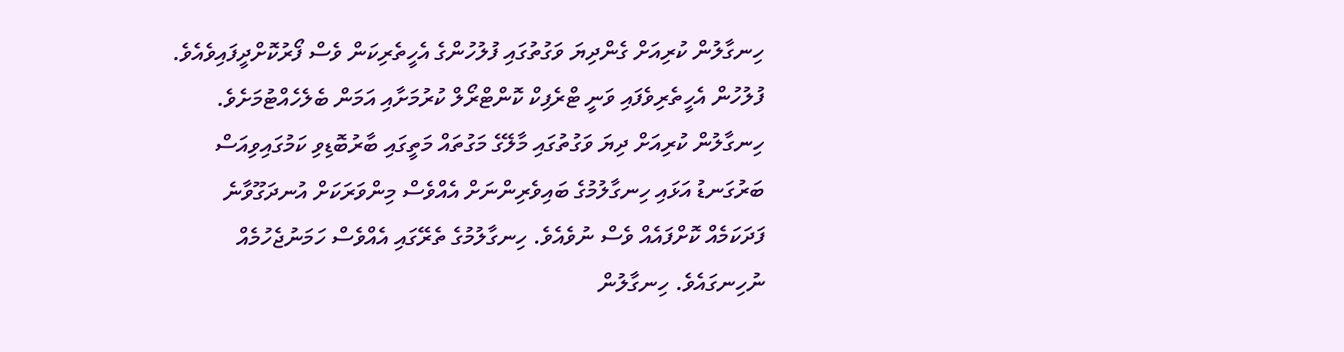ހިނގާލުން ކުރިއަށް ގެންދިޔަ ވަގުތުގައި ފުލުހުންގެ އެހީތެރިކަން ވެސް ފޯރުކޮށްދީފައިވެއެވެ. ފުލުހުން އެހީތެރިވެފައި ވަނީ ޓްރެފިކް ކޮންޓްރޯލް ކުރުމަށާއި އަމަން ބެލެހެއްޓުމަށެވެ. ހިނގާލުން ކުރިއަށް ދިޔަ ވަގުތުގައި މާލޭގެ މަގުތައް މަތީގައި ބާރުބޮޑިވި ކަމުގައިވިއަސް ބަރުގަނޑު އަޅައި ހިނގާލުމުގެ ބައިވެރިންނަށް އެއްވެސް މިންވަރަކަށް އުނދަގޫވާނެ ފަދަކަމެއް ކޮށްފައެއް ވެސް ނުވެއެވެ. ހިނގާލުމުގެ ތެރޭގައި އެއްވެސް ހަމަނުޖެހުމެއް ނުހިނގައެވެ. ހިނގާލުން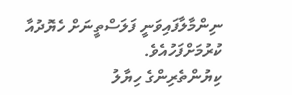ނިންމާލާފައިވަނީ ފަލަސްތީނަށް ހެޔޮދުއާ ކުރުމަށްފަހުއެވެ.
ކިޔުންތެރިންގެ ހިޔާލު